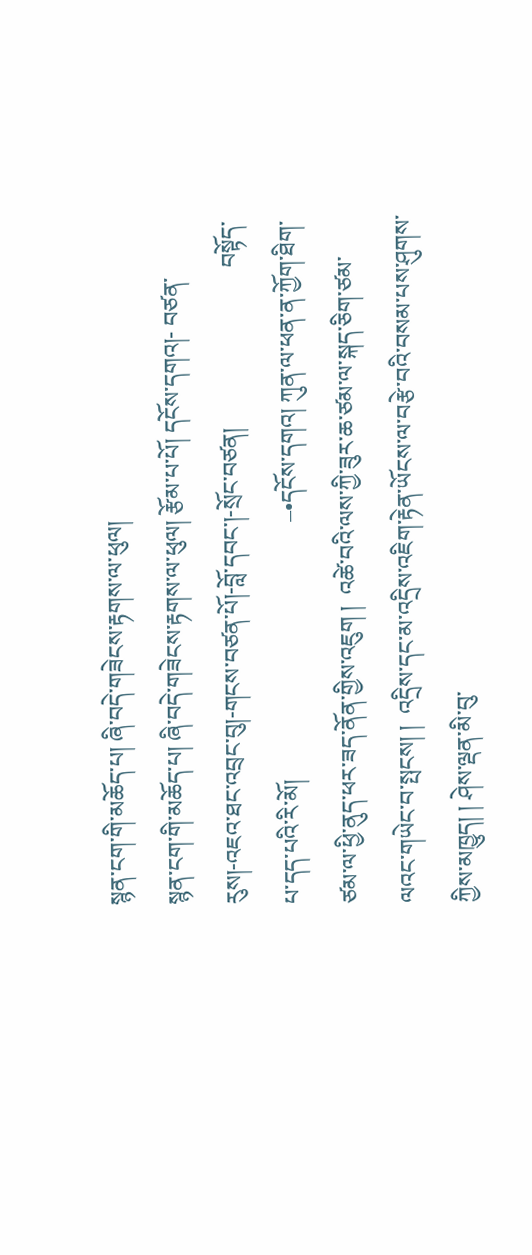སྙན་ངག་གི་མཆོད་པ། ཞི་བདེ་གཟེངས་རྟགས་ལ་ཕུལ།
སྙན་ངག་གི་མཆོད་པ། ཞི་བདེ་གཟེངས་རྟགས་ལ་ཕུལ། རྩོམ་པ་པོ། དངོས་དགའ།- བཙན་རུས།-འཇའ་ཐང་འབྲང་བུ།-གངས་བཙན་པོ།-བློ་དབང་།-སྲོང་བཙན།                            བསྟོད་པ་དད་པའི་རི་མོ།                                             –•དངོས་དགའ། ཀུན་ལ་ཕན་ན་ཀྱོག་ཐིག་ཙམ་ལ་ཕྱི་ནུད་ཕར་ཟད་ནོན་གྱིས་འཇུག །  འཚེ་བའི་ལས་ཀྱི་ཟུར་ཆ་ཙམ་ལ་སྐད་ཅིག་ཙམ་ལའང་གཡེང་བ་སྤངས། །  འདྲིས་དང་མ་འདྲིས་འཇིག་རྟེན་ཡོངས་ལ་བརྩེ་བའི་བསམ་པས་ཤུགས་ཀྱིས་མཁྱུད། ། ཤེས་ལྡན་མི་བུ་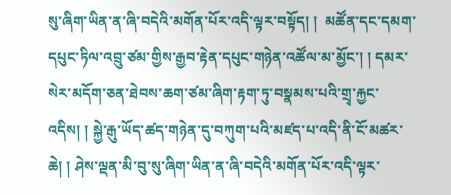སུ་ཞིག་ཡིན་ན་ཞི་བདེའི་མགོན་པོར་འདི་ལྟར་བསྟོད། །  མཚོན་དང་དམག་དཔུང་ཏིལ་འབྲུ་ཙམ་གྱིས་རྒྱབ་རྟེན་དཔུང་གཉེན་འཚོལ་མ་མྱོང་། ། དམར་སེར་མདོག་ཅན་ཐེབས་ཆག་ཙམ་ཞིག་རྟག་ཏུ་བསྣམས་པའི་གྲྭ་རྐྱང་འདིས། ། སྐྱེ་རྒུ་ཡོད་ཚད་གཉེན་དུ་བཀུག་པའི་མཛད་པ་འདི་ནི་ངོ་མཚར་ཆེ། ། ཤེས་ལྡན་མི་བུ་སུ་ཞིག་ཡིན་ན་ཞི་བདེའི་མགོན་པོར་འདི་ལྟར་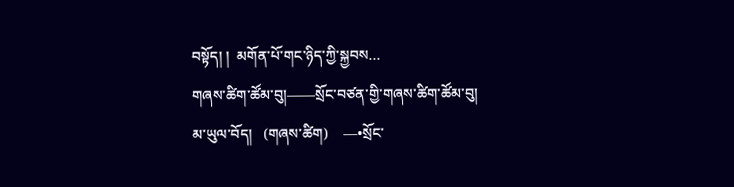བསྟོད། །  མགོན་པོ་གང་ཉིད་ཀྱི་སྐྱབས...
གཞས་ཚིག་ཚོམ་བུ།——སྲོང་བཙན་གྱི་གཞས་ཚིག་ཚོམ་བུ།
མ་ཡུལ་བོད།   (གཞས་ཚིག)    ––•སྲོང་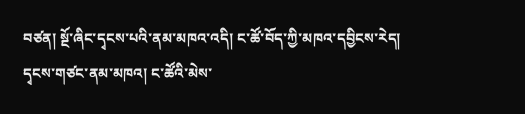བཙན། སྔོ་ཞིང་དྭངས་པའི་ནམ་མཁའ་འདི། ང་ཚོ་བོད་ཀྱི་མཁའ་དབྱིངས་རེད། དྭངས་གཙང་ནམ་མཁའ། ང་ཚོའི་མེས་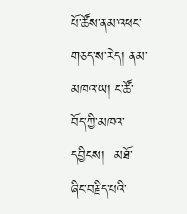པོ་ཚོས་ནམ་འཕང་གཅད་ས་རེད། ནམ་མཁའ་ཡ། ང་ཚོ་བོད་ཀྱི་མཁའ་དབྱིངས།  མཐོ་ཞིང་བརྗིད་པའི་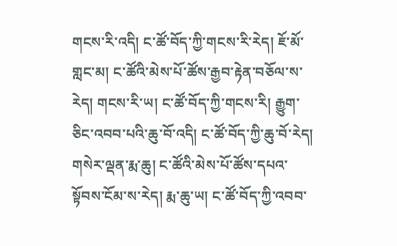གངས་རི་འདི། ང་ཚོ་བོད་ཀྱི་གངས་རི་རེད། ཇོ་མོ་གླང་མ། ང་ཚོའི་མེས་པོ་ཚོས་རྒྱབ་རྟེན་བཅོལ་ས་རེད། གངས་རི་ཡ། ང་ཚོ་བོད་ཀྱི་གངས་རི། རྒྱུག་ཅིང་འབབ་པའི་ཆུ་བོ་འདི། ང་ཚོ་བོད་ཀྱི་ཆུ་བོ་རེད། གསེར་ལྡན་རྨ་ཆུ། ང་ཚོའི་མེས་པོ་ཚོས་དཔའ་སྟོབས་ངོམ་ས་རེད། རྨ་ཆུ་ཡ། ང་ཚོ་བོད་ཀྱི་འབབ་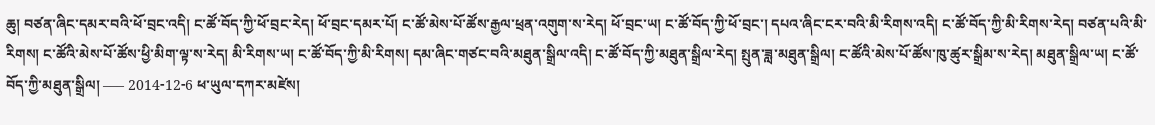ཆུ། བཙན་ཞིང་དམར་བའི་ཕོ་བྲང་འདི། ང་ཚོ་བོད་ཀྱི་ཕོ་བྲང་རེད། ཕོ་བྲང་དམར་པོ། ང་ཚོ་མེས་པོ་ཚོས་རྒྱལ་ཕྲན་འགུག་ས་རེད། ཕོ་བྲང་ཡ། ང་ཚོ་བོད་ཀྱི་ཕོ་བྲང་། དཔའ་ཞིང་ངར་བའི་མི་རིགས་འདི། ང་ཚོ་བོད་ཀྱི་མི་རིགས་རེད། བཙན་པའི་མི་རིགས། ང་ཚོའི་མེས་པོ་ཚོས་ཕྱི་མིག་ལྟ་ས་རེད། མི་རིགས་ཡ། ང་ཚོ་བོད་ཀྱི་མི་རིགས། དམ་ཞིང་གཙང་བའི་མཐུན་སྒྲིལ་འདི། ང་ཚོ་བོད་ཀྱི་མཐུན་སྒྲིལ་རེད། སྤུན་ཟླ་མཐུན་སྒྲིལ། ང་ཚོའི་མེས་པོ་ཚོས་ཁུ་ཚུར་སྒྲིམ་ས་རེད། མཐུན་སྒྲིལ་ཡ། ང་ཚོ་བོད་ཀྱི་མཐུན་སྒྲིལ། ––– 2014-12-6 ཕ་ཡུལ་དཀར་མཛེས།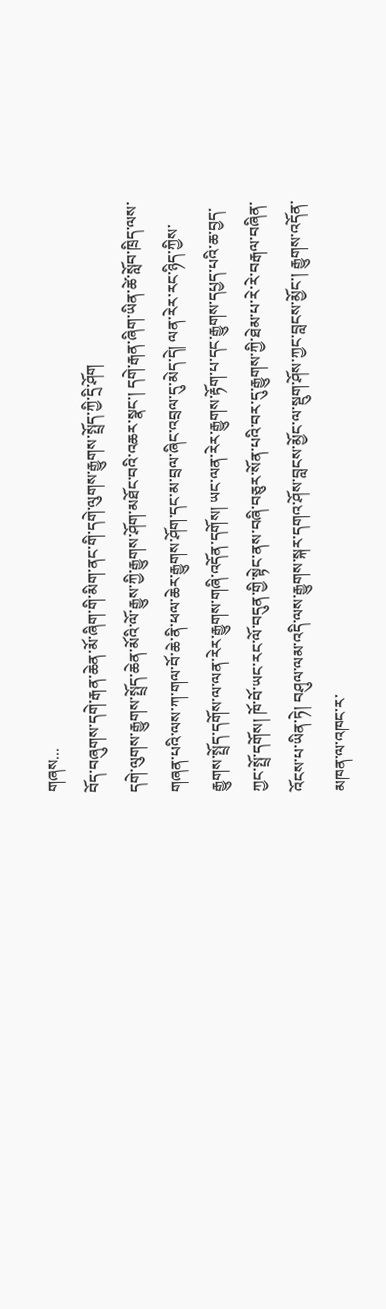གཞས...
བོད་བཞུགས་དགེ་རྒན་ཆེན་མོ་ཞིག་གི་མིག་ནང་གི་དགེ་ལུགས་རྒྱུགས་སྤྲོད་ཀྱི་དྲི་ཤོག
དགེ་ལུགས་རྒྱུགས་སྤྲོད་ཆེན་མོའི་ལོ་རྒྱུས་ཀྱི་རྒྱུགས་ཤོག་མཐོང་བའི་འཆར་སྣང་། དགེ་རྒན་ཞིག་ཡིན་ཚེ་སློབ་ཁྲིད་ལས་གཞན་པའི་ལས་ཀ་གལ་བོ་ཆེ་ནི་ཕལ་ཆེར་རྒྱུགས་ཤོག་དང་མ་བྲལ་ཞིང་འབྲལ་དུ་མེད་དེ། ལན་རེར་རང་ཉིད་ཀྱིས་རྒྱུགས་སྤྲོད་དགོས་ལ་ལན་རེར་རྒྱུགས་གཞི་འདོན་དགོས། ཡང་ལན་རེར་རྒྱུགས་རྟོག་པ་དང་རྒྱུགས་དཔྱད་པའི་ཆ་བྱད་ཀྱང་སྤྲོ་དགོས། ཁོ་བོ་ཡང་རང་ལོ་བདུན་གྱི་སྟེང་ནས་བཞི་བཅུར་སོན་པའི་བར་དུ་རྒྱུགས་ཀྱི་ཐེམ་པ་རེ་རེ་བརྒལ་བཞིན་འོངས་པ་ཡིན་ཏེ། བཤུལ་ལམ་འདི་ལས་རྒྱུགས་སྐར་དགའ་ཤོས་བླངས་མྱོང་ལ་སྡུག་ཤོས་ཀྱང་བླངས་མྱོང་། རྒྱུགས་འདོན་མཁན་ལ་འཁང་ར་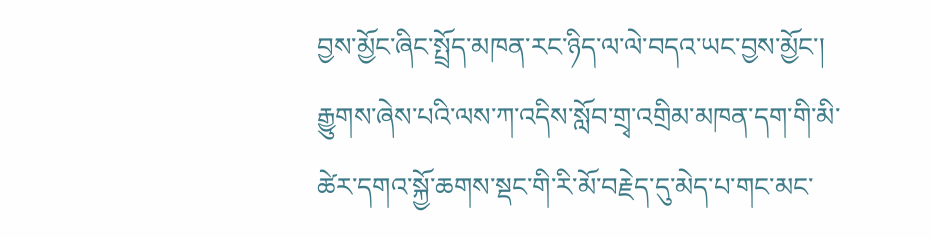བྱས་མྱོང་ཞིང་སྤྲོད་མཁན་རང་ཉིད་ལ་ལེ་བདའ་ཡང་བྱས་མྱོང་། རྒྱུགས་ཞེས་པའི་ལས་ཀ་འདིས་སློབ་གྲྭ་འགྲིམ་མཁན་དག་གི་མི་ཚེར་དགའ་སྐྱོ་ཆགས་སྡང་གི་རི་མོ་བརྗེད་དུ་མེད་པ་གང་མང་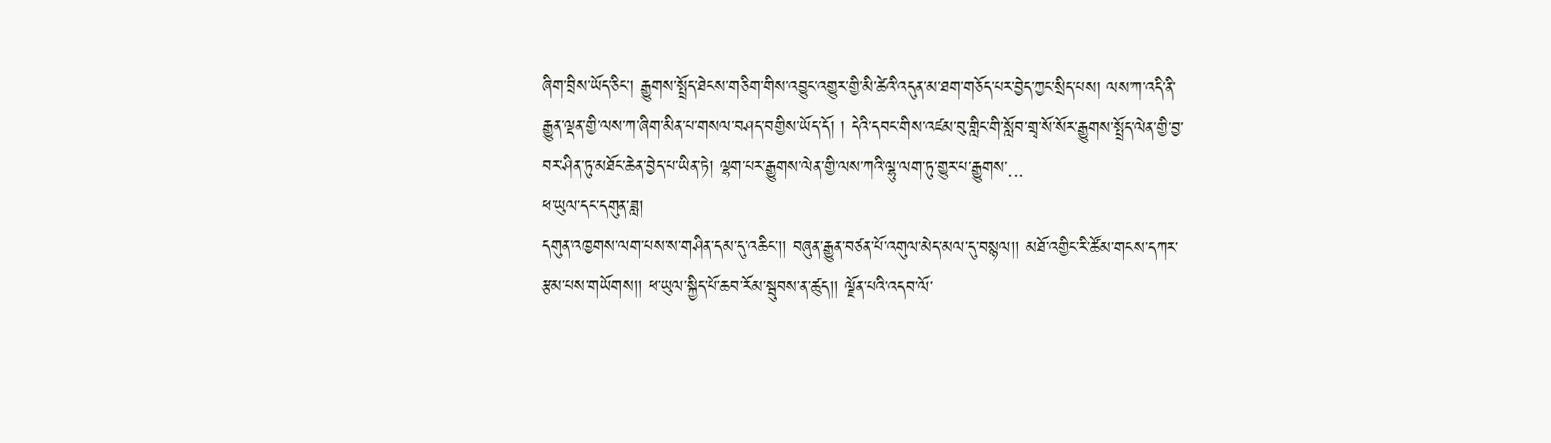ཞིག་བྲིས་ཡོད་ཅིང་། རྒྱུགས་སྤྲོད་ཐེངས་གཅིག་གིས་འབྱུང་འགྱུར་གྱི་མི་ཚེའི་འདུན་མ་ཐག་གཅོད་པར་བྱེད་ཀྱང་སྲིད་པས། ལས་ཀ་འདི་ནི་རྒྱུན་ལྡན་གྱི་ལས་ཀ་ཞིག་མིན་པ་གསལ་བཤད་བགྱིས་ཡོད་དོ། ། དེའི་དབང་གིས་འཛམ་བུ་གླིང་གི་སློབ་གྲྭ་སོ་སོར་རྒྱུགས་སྤྲོད་ལེན་གྱི་བྱ་བར་ཤིན་ཏུ་མཐོང་ཆེན་བྱེད་པ་ཡིན་ཏེ། ལྷག་པར་རྒྱུགས་ལེན་གྱི་ལས་ཀའི་ལྷུ་ལག་ཏུ་གྱུར་པ་རྒྱུགས་...
ཕ་ཡུལ་དང་དགུན་ཟླ།
དགུན་འཁྱགས་ལག་པས་ས་གཤིན་དམ་དུ་འཆིང་།། བཞུན་རྒྱུན་བཙན་པོ་འགུལ་མེད་མལ་དུ་བསྙལ།། མཐོ་འགྱིང་རི་ཚོམ་གངས་དཀར་རྩམ་པས་གཡོགས།། ཕ་ཡུལ་སྐྱིད་པོ་ཆབ་རོམ་སྦུབས་ན་ཚུད།། ལྗོན་པའི་འདབ་ལོ་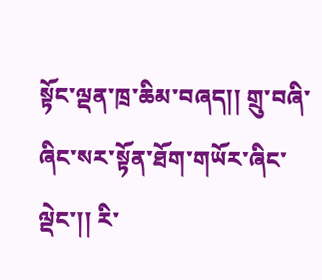སྟོང་ལྡན་ཁྲ་ཆིམ་བཞད།། གྲུ་བཞི་ཞིང་སར་སྟོན་ཐོག་གཡོར་ཞིང་ལྡེང་།། རི་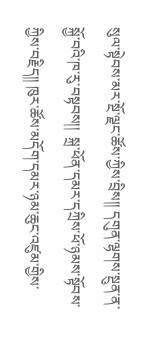སུལ་སྟེབས་མར་སྔོ་ལྗང་ཚོས་ཀྱིས་བྲིས།། དགུན་ལྷགས་སྔུན་ན་སྐྱོ་བའི་ཁ་རུ་བསྟབས།།  སྐྲ་ཕོན་དམར་དཀྲིས་ཕོ་ཉམས་སྟོབས་ཀྱིས་བརྗིད།། ཁུར་ཚོས་མདོག་དམར་ཉམ་ཆུང་འཛུམ་གྱིས་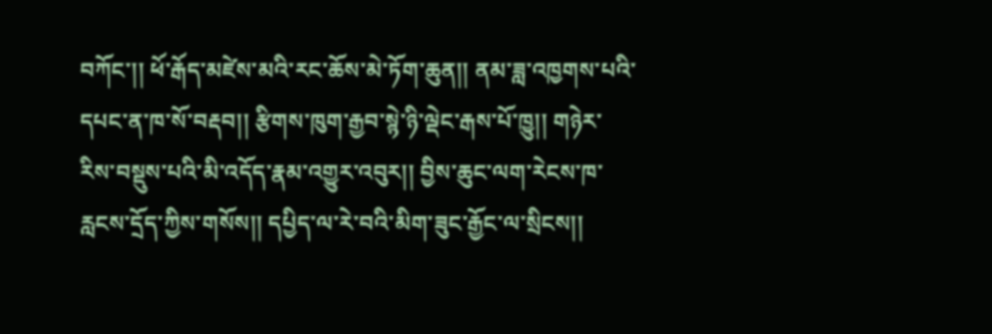བཀོང་།། ཕོ་རྒོད་མཛེས་མའི་རང་ཆོས་མེ་ཏོག་ཆུན།། ནམ་ཟླ་འཁྱགས་པའི་དཔང་ན་ཁ་སོ་བརྡབ།། རྩིགས་ཁུག་རྒྱབ་སྙེ་ཉི་ལྡེང་རྒས་པོ་ཁྱུ།། གཉེར་རིས་བསྡུས་པའི་མི་འདོད་རྣམ་འགྱུར་འབུར།། བྱིས་ཆུང་ལག་རེངས་ཁ་རླངས་དྲོད་ཀྱིས་གསོས།། དཔྱིད་ལ་རེ་བའི་མིག་ཟུང་རྒྱོང་ལ་སྲིངས།།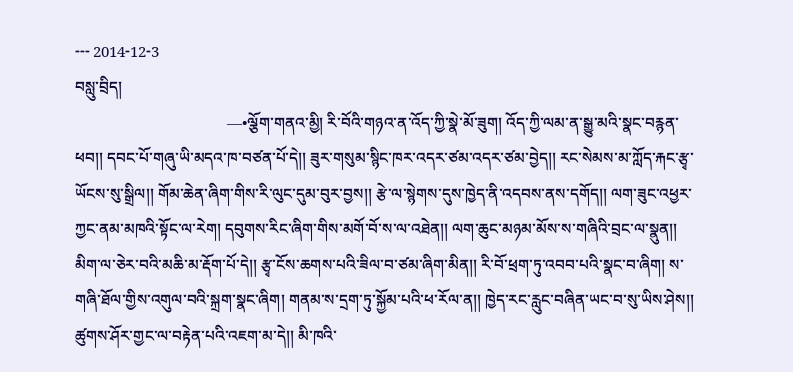--- 2014-12-3
བསླུ་བྲིད།
                                       —•ལྕོག་གནའ་མྱི། རི་བོའི་གཉའ་ན་འོད་ཀྱི་སྣེ་མོ་ཟུག། འོད་ཀྱི་ལམ་ན་སྒྱུ་མའི་སྣང་བརྙན་ཕབ།། དབང་པོ་གཞུ་ཡི་མདའ་ཁ་བཙན་པོ་དེ།། ཟུར་གསུམ་སྙིང་ཁར་འདར་ཙམ་འདར་ཙམ་བྱེད།། རང་སེམས་མ་ཀློད་རྐང་རྩྭ་ཡོངས་སུ་སྒྲིལ།། གོམ་ཆེན་ཞིག་གིས་རི་ལུང་དུམ་བུར་བྱས།། རྩེ་ལ་སྙེགས་དུས་ཁྱེད་ནི་འདབས་ནས་དགོད།། ལག་ཟུང་འཕྱར་ཀྱང་ནམ་མཁའི་སྟོང་ལ་རེག། དབུགས་རིང་ཞིག་གིས་མགོ་བོ་ས་ལ་འཐེན།། ལག་ཆུང་མཉམ་མོས་ས་གཞིའི་བྲང་ལ་སྣུན།། མིག་ལ་ཅེར་བའི་མཆི་མ་རྡོག་པོ་དེ།། རྩྭ་ངོས་ཆགས་པའི་ཟིལ་བ་ཙམ་ཞིག་མིན།། རི་བོ་ཕྲག་ཏུ་འབབ་པའི་སྣང་བ་ཞིག། ས་གཞི་ཐོལ་གྱིས་འགུལ་བའི་སྐྲག་སྣང་ཞིག། གནམ་ས་དྲག་ཏུ་སྐྱོམ་པའི་ཕ་རོལ་ན།། ཁྱེད་རང་རླུང་བཞིན་ཡང་བ་སུ་ཡིས་ཤེས།། ཚུགས་ཤོར་གྱང་ལ་བརྟེན་པའི་འཇག་མ་དེ།། མི་ཁའི་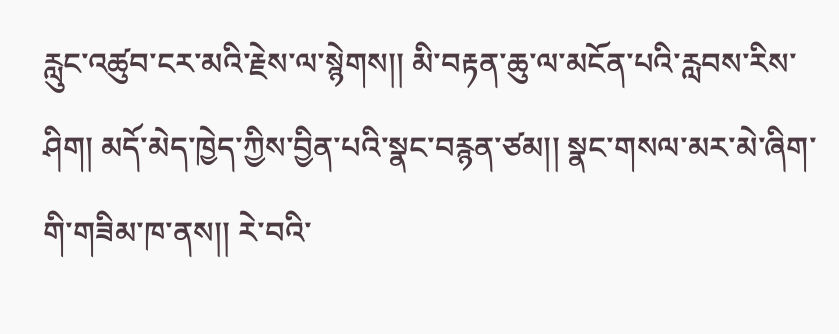རླུང་འཚུབ་ངར་མའི་རྗེས་ལ་སྙེགས།། མི་བརྟན་ཆུ་ལ་མངོན་པའི་རླབས་རིས་ཤིག། མདོ་མེད་ཁྱེད་ཀྱིས་བྱིན་པའི་སྣང་བརྙན་ཙམ།། སྣང་གསལ་མར་མེ་ཞིག་གི་གཟིམ་ཁ་ནས།། རེ་བའི་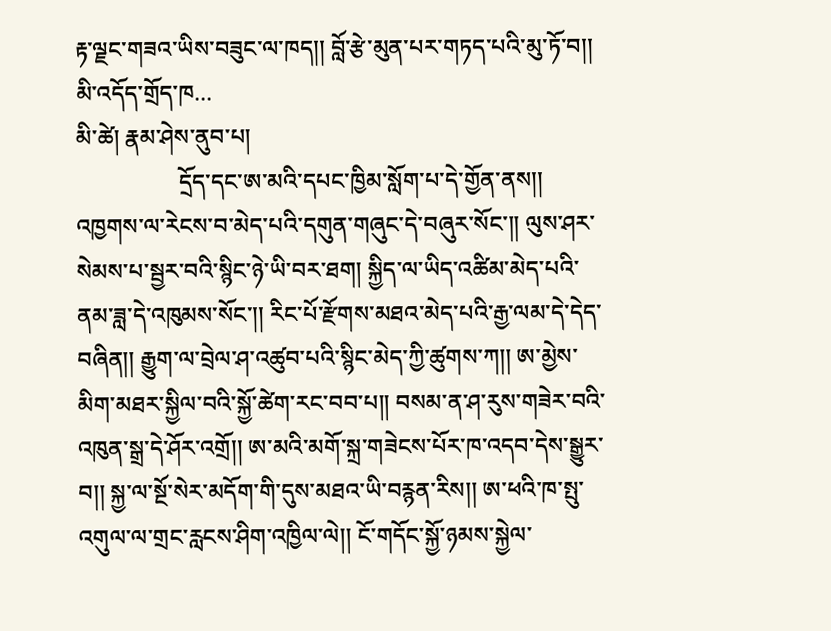རྟ་ལྗང་གཟའ་ཡིས་བཟུང་ལ་ཁད།། བློ་རྩེ་མུན་པར་གཏད་པའི་མུ་ཏོ་བ།། མི་འདོད་གྲོད་ཁ...
མི་ཚེ། རྣམ་ཤེས་ནུབ་པ།
                  དྲོད་དང་ཨ་མའི་དཔང་ཁྱིམ་སློག་པ་དེ་གྱོན་ནས།། འཁྱགས་ལ་རེངས་བ་མེད་པའི་དགུན་གཞུང་དེ་བཞུར་སོང་།། ལུས་ཤར་སེམས་པ་སྦྱར་བའི་སྙིང་ཉེ་ཡི་བར་ཐག། སྐྱིད་ལ་ཡིད་འཚིམ་མེད་པའི་ནམ་ཟླ་དེ་འཁུམས་སོང་།། རིང་པོ་རྫོགས་མཐའ་མེད་པའི་རྒྱ་ལམ་དེ་དེད་བཞིན།། རྒྱུག་ལ་བྲེལ་ཤ་འཚུབ་པའི་སྙིང་མེད་ཀྱི་ཚུགས་ཀ།། ཨ་མྱེས་མིག་མཐར་སྐྱིལ་བའི་སྐྱོ་ཚེག་རང་བབ་པ།། བསམ་ན་ཤ་རུས་གཟེར་བའི་འཁུན་སྒྲ་དེ་ཤོར་འགྲོ།། ཨ་མའི་མགོ་སྐྲ་གཟེངས་པོར་ཁ་འདབ་དེས་སྒྱུར་བ།། སྐྱ་ལ་སྔོ་སེར་མདོག་གི་དུས་མཐའ་ཡི་བརྙན་རིས།། ཨ་ཕའི་ཁ་སྤུ་འགུལ་ལ་གྲང་རླངས་ཤིག་འཁྱིལ་ལེ།། ངོ་གདོང་སྐྱོ་ཉམས་སྐྱེལ་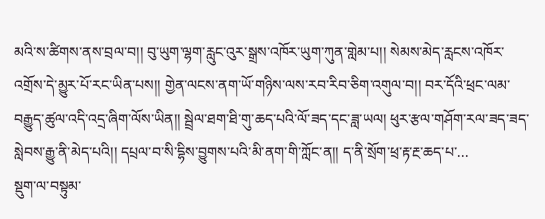མའི་ས་ཚིགས་ནས་བྲལ་བ།། བུ་ཡུག་ལྷག་རླུང་འུར་སྒྲས་འཁོར་ཡུག་ཀུན་གླེམ་པ།། སེམས་མེད་རླངས་འཁོར་འགྲོས་དེ་མྱུར་པོ་རང་ཡིན་པས།། གྱེན་ལངས་ནག་ཡོ་གཉིས་ལས་རབ་རིབ་ཅིག་འགུལ་བ།། བར་དོའི་ཕྲང་ལམ་བརྒྱུད་ཚུལ་འདི་འདྲ་ཞིག་ལོས་ཡིན།། སྦྲེལ་ཐག་ཐི་གུ་ཆད་པའི་ལོ་ཟད་དང་ཟླ་ཡལ། ཕུར་རྩལ་གཤོག་རལ་ཟད་ཟད་སླེབས་རྒྱུ་ནི་མེད་པའི།། དཔྲལ་བ་སི་དྷིས་བྱུགས་པའི་མི་ནག་གི་ཀློང་ན།། ད་ནི་སྲོག་ཕྲ་རྟ་རྔ་ཆད་པ་...
སྡུག་ལ་བསྟུམ་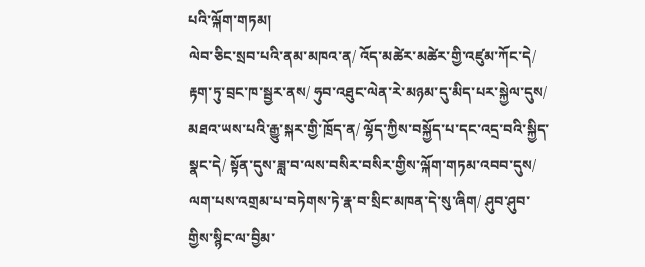པའི་ལྐོག་གཏམ།
ལེབ་ཅིང་སྲབ་པའི་ནམ་མཁའ་ན/ འོད་མཚེར་མཚེར་གྱི་འཛུམ་ཀོང་དེ/ རྟག་ཏུ་བྲང་ཁ་སྦྱར་ནས/ ཧུབ་འཐུང་ལེན་རེ་མཉམ་དུ་མིད་པར་སྐྱེལ་དུས/ མཐའ་ཡས་པའི་རྒྱུ་སྐར་གྱི་ཁྲོད་ན/ ལྷོད་ཀྱིས་བསྐྱོད་པ་དང་འདྲ་བའི་སྐྱིད་སྣང་དེ/ སྟོན་དུས་ཟླ་བ་ལས་བསིར་བསིར་གྱིས་ལྐོག་གཏམ་འབབ་དུས/ ལག་པས་འགྲམ་པ་བཏེགས་ཏེ་རྣ་བ་སྲིང་མཁན་དེ་སུ་ཞིག/ ཤུབ་ཤུབ་གྱིས་སྙིང་ལ་བྱིམ་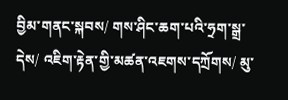བྱིམ་གནང་སྐབས/ གས་ཤིང་ཆག་པའི་ཧྲག་སྒྲ་དེས/ འཇིག་རྟེན་གྱི་མཚན་འཇགས་དཀྲོགས/ མུ་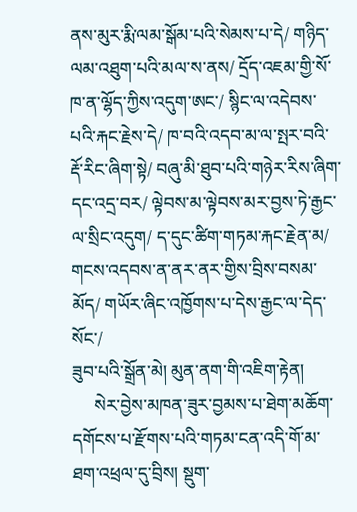ནས་མུར་རྨི་ལམ་སྒོམ་པའི་སེམས་པ་དེ/ གཉིད་ལམ་འཐུག་པའི་མལ་ས་ནས/ དྲོད་འཇམ་གྱི་སོ་ཁ་ན་ལྷོད་ཀྱིས་འདུག་ཨང་/ སྙིང་ལ་འདེབས་པའི་རྐང་རྗེས་དེ/ ཁ་བའི་འདབ་མ་ལ་སྤར་བའི་རྡོ་རིང་ཞིག་སྟེ/ བཞུ་མི་ཐུབ་པའི་གཉེར་རིས་ཞིག་དང་འདྲ་བར/ ལྟེབས་མ་ལྟེབས་མར་བྱས་ཏེ་རྒྱང་ལ་སྲིང་འདུག/ ད་དུང་ཚིག་གཏམ་རྐང་རྗེན་མ/ གངས་འདབས་ན་ནར་ནར་གྱིས་བྲིས་བསམ་མོད/ གཡོར་ཞིང་འཁྱོགས་པ་དེས་རྒྱང་ལ་དེད་སོང་/
ཟུབ་པའི་སྒྲོན་མེ། མུན་ནག་གི་འཇིག་རྟེན།
     སེར་བྱེས་མཁན་ཟུར་བྱམས་པ་ཐེག་མཆོག་དགོངས་པ་རྫོགས་པའི་གཏམ་ངན་འདི་གོ་མ་ཐག་འཕྲལ་དུ་བྲིས། སྡུག་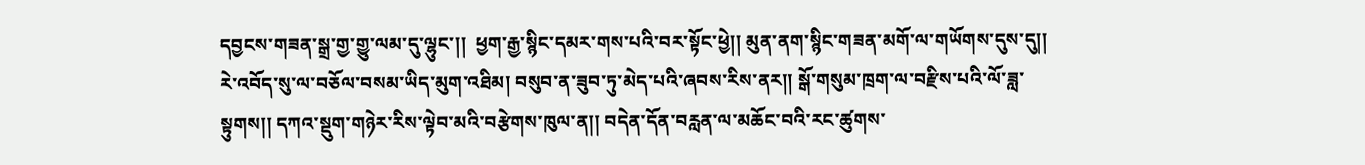དབྱངས་གཟན་སྒྲ་གྱ་གྱུ་ལམ་དུ་ལྷུང་།།  ཕྱག་རྒྱ་སྙིང་དམར་གས་པའི་བར་སྟོང་ཕྱེ།། མུན་ནག་སྙིང་གཟན་མགོ་ལ་གཡོགས་དུས་དུ།། རེ་འབོད་སུ་ལ་བཅོལ་བསམ་ཡིད་མུག་འཐིམ། བསུབ་ན་ཟུབ་ཏུ་མེད་པའི་ཞབས་རིས་ནར།། སྒོ་གསུམ་ཁྲག་ལ་བརྫིས་པའི་ལོ་ཟླ་སྟུགས།། དཀའ་སྡུག་གཉེར་རིས་ལྟེབ་མའི་བརྩེགས་ཁུལ་ན།། བདེན་དོན་བརླན་ལ་མཆོང་བའི་རང་ཚུགས་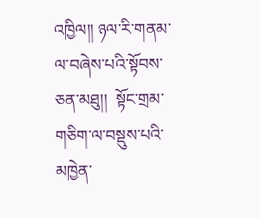འཁྱིལ།། ཉལ་རི་གནམ་ལ་བཞེས་པའི་སྟོབས་ཅན་མཐུ།།  སྟོང་གྲམ་གཅིག་ལ་བསྡུས་པའི་མཁྱེན་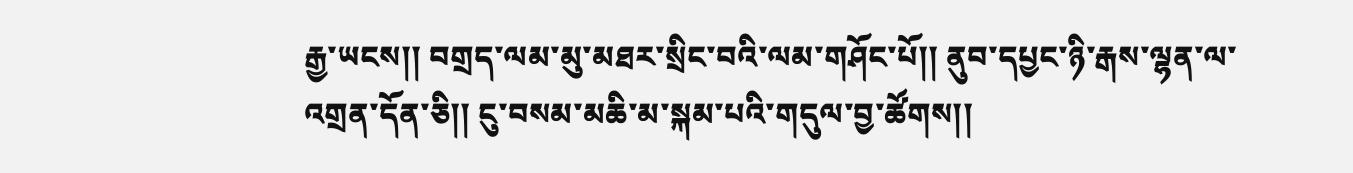རྒྱ་ཡངས།། བགྲད་ལམ་མུ་མཐར་སྲིང་བའི་ལམ་གཤོང་པོ།། ནུབ་དཔྱང་ཉི་རྒས་ལྷན་ལ་འགྲན་དོན་ཅི།། ངུ་བསམ་མཆི་མ་སྐམ་པའི་གདུལ་བྱ་ཚོགས།།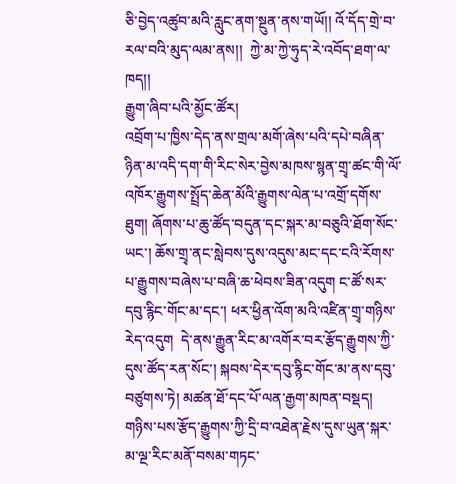ཅི་བྱེད་འཚུབ་མའི་རླུང་ནག་སྔུན་ནས་གཡོ།། འོ་དོད་གྲེ་བ་རལ་བའི་མུད་ལམ་ནས།།  ཀྱེ་མ་ཀྱེ་ཧུད་རེ་འབོད་ཐག་ལ་ཁད།།
རྒྱུག་ཞིབ་པའི་མྱོང་ཚོར།
འབྲོག་པ་ཁྱིས་དེད་ནས་གྲལ་མགོ་ཞེས་པའི་དཔེ་བཞིན་ཉིན་མ་འདི་དག་གི་རིང་སེར་བྱེས་མཁས་སྙན་གྲྭ་ཚང་གི་ལོ་འཁོར་རྒྱུགས་སྤྲོད་ཆེན་མོའི་རྒྱུགས་ལེན་པ་འགྲོ་དགོས་ཐུག། ཞོགས་པ་ཆུ་ཚོད་བདུན་དང་སྐར་མ་བཅུའི་ཐོག་སོང་ཡང་། ཆོས་གྲྭ་ནང་སླེབས་དུས་འདུས་མང་དང་ངའི་རོགས་པ་རྒྱུགས་བཞེས་པ་བཞི་ཆ་ཕེབས་ཟིན་འདུག ང་ཚོ་སར་དབུ་རྙིང་གོང་མ་དང་། ཕར་ཕྱིན་འོག་མའི་འཛིན་གྲྭ་གཉིས་རེད་འདུག  དེ་ནས་རྒྱུན་རིང་མ་འགོར་བར་རྩོད་རྒྱུགས་ཀྱི་དུས་ཚོད་རན་སོང་། སྐབས་དེར་དབུ་རྙིང་གོང་མ་ནས་དབུ་བཙུགས་ཏེ། མཚན་ཐོ་དང་པོ་ལན་རྒྱག་མཁན་བསྡད། གཉིས་པས་རྩོད་རྒྱུགས་ཀྱི་དྲི་བ་འཐེན་རྗེས་དུས་ཡུན་སྐར་མ་ལྔ་རིང་མནོ་བསམ་གཏང་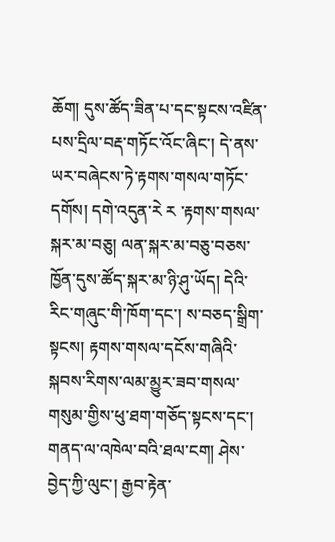ཆོག། དུས་ཚོད་ཟིན་པ་དང་སྟངས་འཛིན་པས་དྲིལ་བརྡ་གཏོང་འོང་ཞིང་། དེ་ནས་ཡར་བཞེངས་ཏེ་རྟགས་གསལ་གཏོང་དགོས། དགེ་འདུན་རེ ར ་རྟགས་གསལ་སྐར་མ་བཅུ། ལན་སྐར་མ་བཅུ་བཅས་ཁྱོན་དུས་ཚོད་སྐར་མ་ཉི་ཤུ་ཡོད། དེའི་རིང་གཞུང་གི་ཁོག་དང་། ས་བཅད་སྒྲིག་སྟངས། རྟགས་གསལ་དངོས་གཞིའི་སྐབས་རིགས་ལམ་མྱུར་ཟབ་གསལ་གསུམ་གྱིས་ཕུ་ཐག་གཅོད་སྟངས་དང་། གནད་ལ་འཁེལ་བའི་ཐལ་ངག། ཤེས་བྱེད་ཀྱི་ལུང་། རྒྱབ་རྟེན་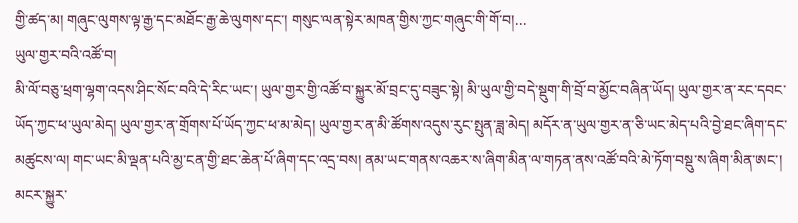གྱི་ཚད་མ། གཞུང་ལུགས་ལྟ་རྒྱ་དང་མཐོང་རྒྱ་ཆེ་ལུགས་དང་། གསུང་ལན་སྟེར་མཁན་གྱིས་ཀྱང་གཞུང་གི་གོ་བ།...
ཡུལ་གྱར་བའི་འཚོ་བ།
མི་ལོ་བཅུ་ཕྲག་ལྷག་འདས་ཤིང་སོང་བའི་དེ་རིང་ཡང་། ཡུལ་གྱར་གྱི་འཚོ་བ་སྐྱུར་མོ་བྲང་དུ་བཟུང་སྟེ། མི་ཡུལ་གྱི་བདེ་སྡུག་གི་བྲོ་བ་མྱོང་བཞིན་ཡོད། ཡུལ་གྱར་ན་རང་དབང་ཡོད་ཀྱང་ཕ་ཡུལ་མེད། ཡུལ་གྱར་ན་གྲོགས་པོ་ཡོད་ཀྱང་ཕ་མ་མེད། ཡུལ་གྱར་ན་མི་ཚོགས་འདུས་རུང་སྤུན་ཟླ་མེད། མདོར་ན་ཡུལ་གྱར་ན་ཅི་ཡང་མེད་པའི་བྱེ་ཐང་ཞིག་དང་མཚུངས་ལ། གང་ཡང་མི་ལྡན་པའི་མྱ་ངན་གྱི་ཐང་ཆེན་པོ་ཞིག་དང་འདྲ་བས། ནམ་ཡང་གནས་འཆར་ས་ཞིག་མིན་ལ་གཏན་ནས་འཚོ་བའི་མེ་ཏོག་བསྡུ་ས་ཞིག་མིན་ཨང་།  མངར་སྐྱུར་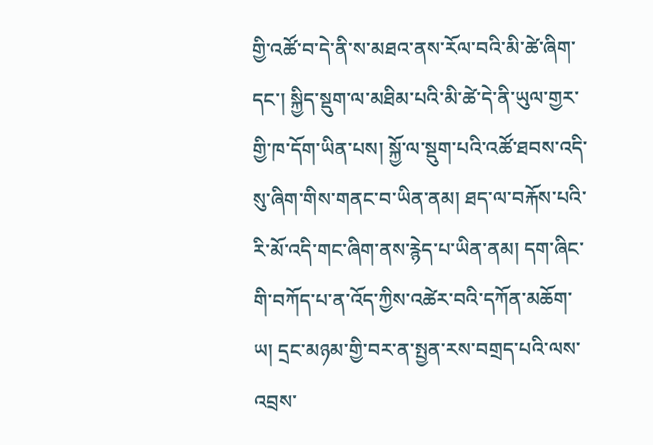གྱི་འཚོ་བ་དེ་ནི་ས་མཐའ་ནས་རོལ་བའི་མི་ཚེ་ཞིག་དང་། སྐྱིད་སྡུག་ལ་མཐིམ་པའི་མི་ཚེ་དེ་ནི་ཡུལ་གྱར་གྱི་ཁ་དོག་ཡིན་པས། སྐྱོ་ལ་སྡུག་པའི་འཚོ་ཐབས་འདི་སུ་ཞིག་གིས་གནང་བ་ཡིན་ནམ། ཐད་ལ་བརྐོས་པའི་རི་མོ་འདི་གང་ཞིག་ནས་རྙེད་པ་ཡིན་ནམ། དག་ཞིང་གི་བཀོད་པ་ན་འོད་ཀྱིས་འཚེར་བའི་དཀོན་མཆོག་ཡ། དྲང་མཉམ་གྱི་བར་ན་སྤྱན་རས་བགྲད་པའི་ལས་འབྲས་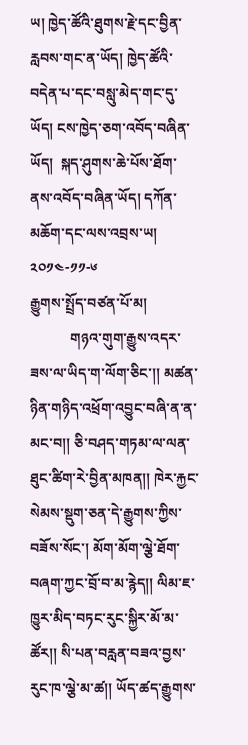ཡ། ཁྱེད་ཚོའི་ཐུགས་རྗེ་དང་བྱིན་རླབས་གང་ན་ཡོད། ཁྱེད་ཚོའི་བདེན་པ་དང་བསླུ་མེད་གང་དུ་ཡོད། ངས་ཁྱེད་ཅག་འབོད་བཞིན་ཡོད།  སྐད་ཤུགས་ཆེ་པོས་ཐོག་ནས་འབོད་བཞིན་ཡོད། དཀོན་མཆོག་དང་ལས་འབྲས་ཡ། ༢༠༡༤-༡༡-༦
རྒྱུགས་སྤྲོད་བཙན་པོ་མ།
           གཉའ་གུག་རྒྱུས་འདར་ཟས་ལ་ཡིད་ག་ལོག་ཅིང་།། མཚན་ཉིན་གཉིད་འཕྲོག་འབྱུང་བཞི་ན་ན་མང་བ།། ཅི་བཤད་གཏམ་ལ་ལན་ཐུང་ཚིག་རེ་བྱིན་མཁན།། ཁེར་རྐྱང་སེམས་སྡུག་ཅན་དེ་རྒྱུགས་ཀྱིས་བཟོས་སོང་། མོག་མོག་ལྕེ་ཐོག་བཞག་ཀྱང་བྲོ་བ་མ་རྙེད།། ལིམ་ཇ་ཁྱུར་མིད་བཏང་རུང་སྐྱིར་མོ་མ་ཚོར།། སི་པན་བརླན་བཟའ་བྱས་རུང་ཁ་ལྕེ་མ་ཚ།། ཡོད་ཚད་རྒྱུགས་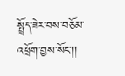སྤྲོད་ཟེར་བས་བཅོམ་འཕྲོག་བྱས་སོང་།།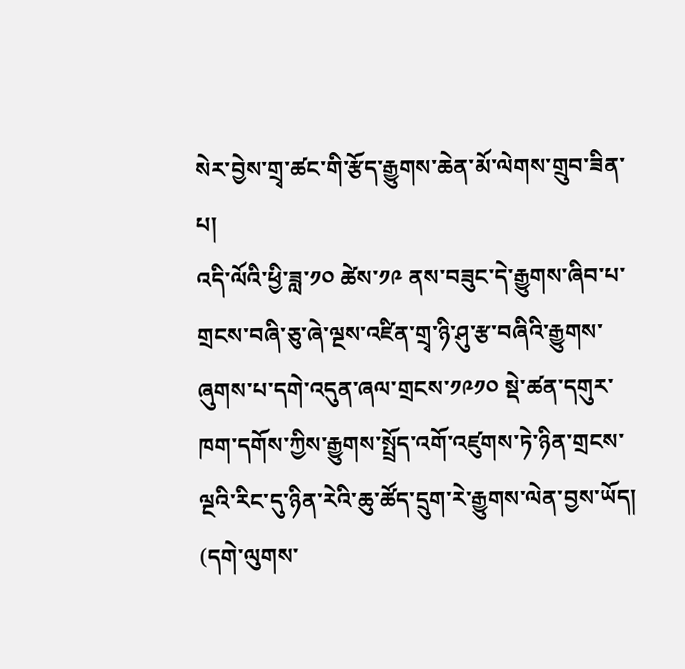སེར་བྱེས་གྲྭ་ཚང་གི་རྩོད་རྒྱུགས་ཆེན་མོ་ལེགས་གྲུབ་ཟིན་པ།
འདི་ལོའི་ཕྱི་ཟླ་༡༠ ཚེས་༡༩ ནས་བཟུང་དེ་རྒྱུགས་ཞིབ་པ་གྲངས་བཞི་ཅུ་ཞེ་ལྔས་འཛིན་གྲྭ་ཉི་ཤུ་རྩ་བཞིའི་རྒྱུགས་ཞུགས་པ་དགེ་འདུན་ཞལ་གྲངས་༡༩༡༠ སྡེ་ཚན་དགུར་ཁག་དགོས་ཀྱིས་རྒྱུགས་སྤྲོད་འགོ་འཛུགས་ཏེ་ཉིན་གྲངས་ལྔའི་རིང་དུ་ཉིན་རེའི་ཆུ་ཚོད་དྲུག་རེ་རྒྱུགས་ལེན་བྱས་ཡོད།        (དགེ་ལུགས་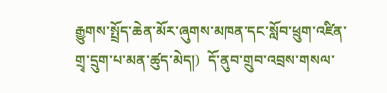རྒྱུགས་སྤྲོད་ཆེན་མོར་ཞུགས་མཁན་དང་སློབ་ཕྲུག་འཛིན་གྲྭ་དྲུག་པ་མན་ཚུད་མེད།)  དོ་ནུབ་གྲུབ་འབྲས་གསལ་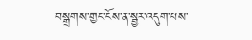བསྒྲགས་གྱང་ངོས་ན་སྦྱར་འདུག་པས་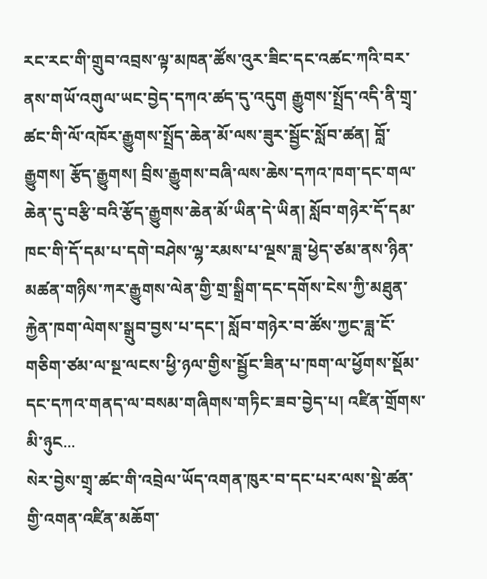རང་རང་གི་གྲུབ་འབྲས་ལྟ་མཁན་ཚོས་འུར་ཟིང་དང་འཚང་ཀའི་བར་ནས་གཡོ་འགུལ་ཡང་བྱེད་དཀའ་ཚད་དུ་འདུག རྒྱུགས་སྤྲོད་འདི་ནི་གྲྭ་ཚང་གི་ལོ་འཁོར་རྒྱུགས་སྤྲོད་ཆེན་མོ་ལས་ཟུར་སྦྱོང་སློབ་ཚན། བློ་རྒྱུགས། རྩོད་རྒྱུགས། བྲིས་རྒྱུགས་བཞི་ལས་ཆེས་དཀའ་ཁག་དང་གལ་ཆེན་དུ་བརྩི་བའི་རྩོད་རྒྱུགས་ཆེན་མོ་ཡིན་དེ་ཡིན། སློབ་གཉེར་དོ་དམ་ཁང་གི་དོ་དམ་པ་དགེ་བཤེས་ལྷ་རམས་པ་ལྔས་ཟླ་ཕྱེད་ཙམ་ནས་ཉིན་མཚན་གཉིས་ཀར་རྒྱུགས་ལེན་གྱི་གྲ་སྒྲིག་དང་དགོས་ངེས་ཀྱི་མཐུན་རྐྱེན་ཁག་ལེགས་སྒྲུབ་བྱས་པ་དང་། སློབ་གཉེར་བ་ཚོས་ཀྱང་ཟླ་ངོ་གཅིག་ཙམ་ལ་སྔ་ལངས་ཕྱི་ཉལ་གྱིས་སྦྱོང་ཟིན་པ་ཁག་ལ་ཕྱོགས་སྡོམ་དང་དཀའ་གནད་ལ་བསམ་གཞིགས་གཏིང་ཟབ་བྱེད་པ། འཛིན་གྲོགས་མི་ཉུང...
སེར་བྱེས་གྲྭ་ཚང་གི་འབྲེལ་ཡོད་འགན་ཁུར་བ་དང་པར་ལས་སྡེ་ཚན་གྱི་འགན་འཛིན་མཆོག་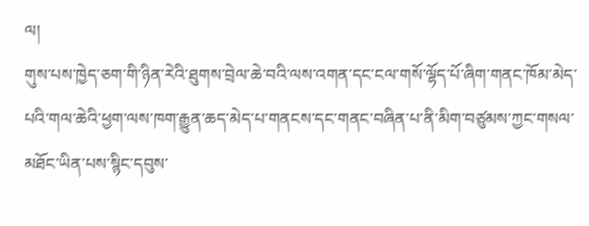ལ།
གུས་པས་ཁྱེད་ཅག་གི་ཉིན་རེའི་ཐུགས་བྲེལ་ཆེ་བའི་ལས་འགན་དང་ངལ་གསོ་ལྷོད་པོ་ཞིག་གནང་ཁོམ་མེད་པའི་གལ་ཆེའི་ཕྱག་ལས་ཁག་རྒྱུན་ཆད་མེད་པ་གནངས་དང་གནང་བཞིན་པ་ནི་མིག་བཙུམས་ཀྱང་གསལ་མཐོང་ཡིན་པས་སྙིང་དབུས་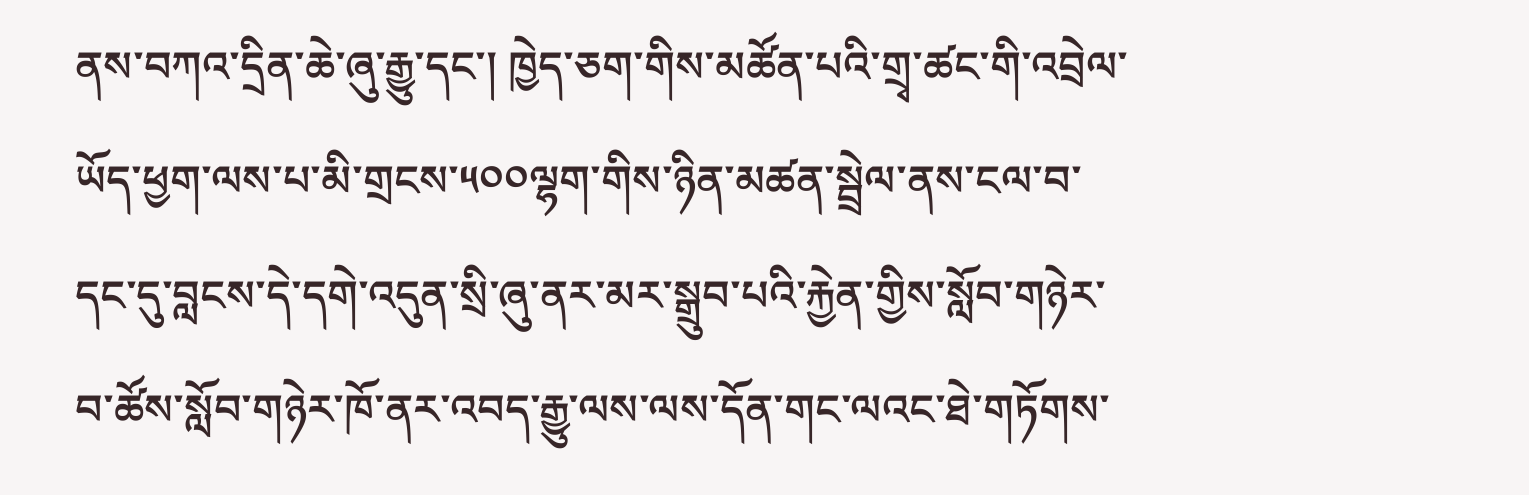ནས་བཀའ་དྲིན་ཆེ་ཞུ་རྒྱུ་དང་། ཁྱེད་ཅག་གིས་མཚོན་པའི་གྲྭ་ཚང་གི་འབྲེལ་ཡོད་ཕྱག་ལས་པ་མི་གྲངས་༥༠༠ལྷག་གིས་ཉིན་མཚན་སྦྲེལ་ནས་ངལ་བ་དང་དུ་བླངས་དེ་དགེ་འདུན་སྲི་ཞུ་ནར་མར་སྒྲུབ་པའི་རྐྱེན་གྱིས་སློབ་གཉེར་བ་ཚོས་སློབ་གཉེར་ཁོ་ནར་འབད་རྒྱུ་ལས་ལས་དོན་གང་ལའང་ཐེ་གཏོགས་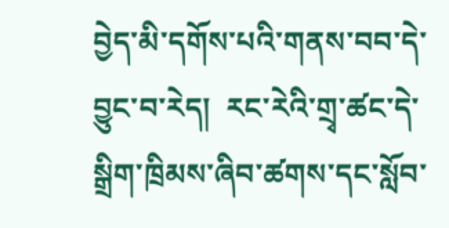བྱེད་མི་དགོས་པའི་གནས་བབ་དེ་བྱུང་བ་རེད།  རང་རེའི་གྲྭ་ཚང་དེ་སྒྲིག་ཁྲིམས་ཞིབ་ཚགས་དང་སློབ་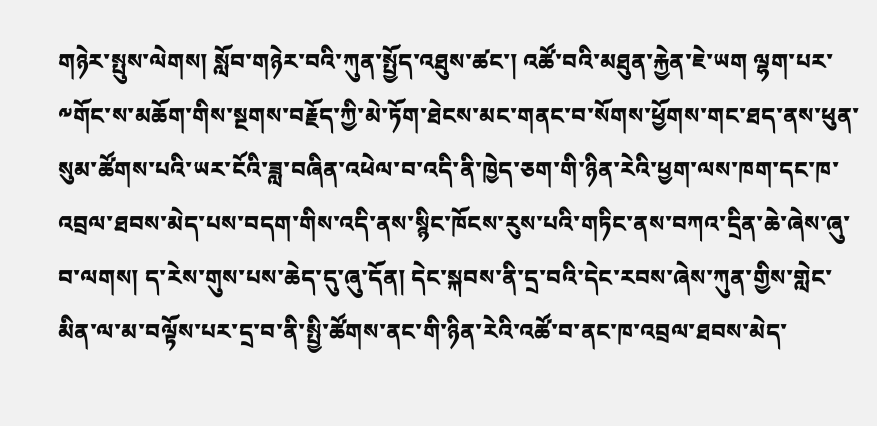གཉེར་སྤུས་ལེགས། སློབ་གཉེར་བའི་ཀུན་སྤྱོད་འཐུས་ཚང་། འཚོ་བའི་མཐུན་རྐྱེན་ཇེ་ཡག ལྷག་པར་༸གོང་ས་མཆོག་གིས་སྔགས་བརྗོད་ཀྱི་མེ་ཏོག་ཐེངས་མང་གནང་བ་སོགས་ཕྱོགས་གང་ཐད་ནས་ཕུན་སུམ་ཚོགས་པའི་ཡར་ངོའི་ཟླ་བཞིན་འཕེལ་བ་འདི་ནི་ཁྱེད་ཅག་གི་ཉིན་རེའི་ཕྱག་ལས་ཁག་དང་ཁ་འབྲལ་ཐབས་མེད་པས་བདག་གིས་འདི་ནས་སྙིང་ཁོངས་རུས་པའི་གཏིང་ནས་བཀའ་དྲིན་ཆེ་ཞེས་ཞུ་བ་ལགས། ད་རེས་གུས་པས་ཆེད་དུ་ཞུ་དོན། དེང་སྐབས་ནི་དྲ་བའི་དེང་རབས་ཞེས་ཀུན་གྱིས་གླེང་མིན་ལ་མ་བལྟོས་པར་དྲ་བ་ནི་སྤྱི་ཚོགས་ནང་གི་ཉིན་རེའི་འཚོ་བ་ནང་ཁ་འབྲལ་ཐབས་མེད་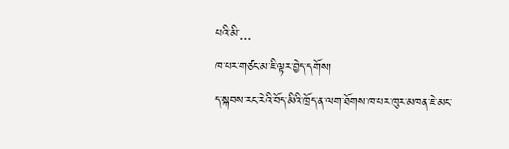པའི་མི་...
ཁ་པར་གཙང་མ་ཇི་ལྟར་བྱེད་དགོས།
ད་སྐབས་རང་རེའི་བོད་མིའི་ཁྲོད་ན་ལག་ཐོགས་ཁ་པར་ཁུར་མཁན་ཇེ་མང་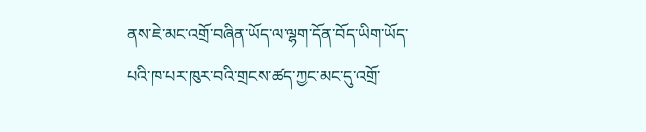ནས་ཇེ་མང་འགྲོ་བཞིན་ཡོད་ལ་ལྷག་དོན་བོད་ཡིག་ཡོད་པའི་ཁ་པར་ཁུར་བའི་གྲངས་ཚད་ཀྱང་མང་དུ་འགྲོ་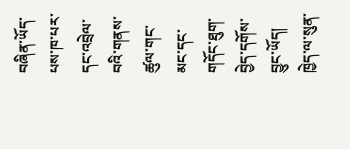བཞིན་ཡོད་པས་ཁ་པར་དང་འབྲེལ་བའི་གནས་ཚུལ་གང་མང་དང་གདོང་ཐུག་བྱེད་དགོས་བྱུང་ཡོད། ཁྱེད་ལ་སུན་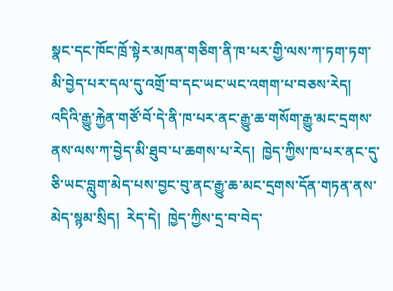སྣང་དང་ཁོང་ཁྲོ་སྟེར་མཁན་གཅིག་ནི་ཁ་པར་གྱི་ལས་ཀ་ཏག་ཏག་མི་བྱེད་པར་དལ་དུ་འགྲོ་བ་དང་ཡང་ཡང་འགག་པ་བཅས་རེད།  འདིའི་རྒྱུ་རྐྱེན་གཙོ་བོ་དེ་ནི་ཁ་པར་ནང་རྒྱུ་ཆ་གསོག་རྒྱུ་མང་དྲགས་ནས་ལས་ཀ་བྱེད་མི་ཐུབ་པ་ཆགས་པ་རེད།  ཁྱེད་ཀྱིས་ཁ་པར་ནང་དུ་ཅི་ཡང་བླུག་མེད་པས་བྱང་བུ་ནང་རྒྱུ་ཆ་མང་དྲགས་དོན་གཏན་ནས་མེད་སྙམ་སྲིད།  རེད་དེ།  ཁྱེད་ཀྱིས་དྲ་བ་བེད་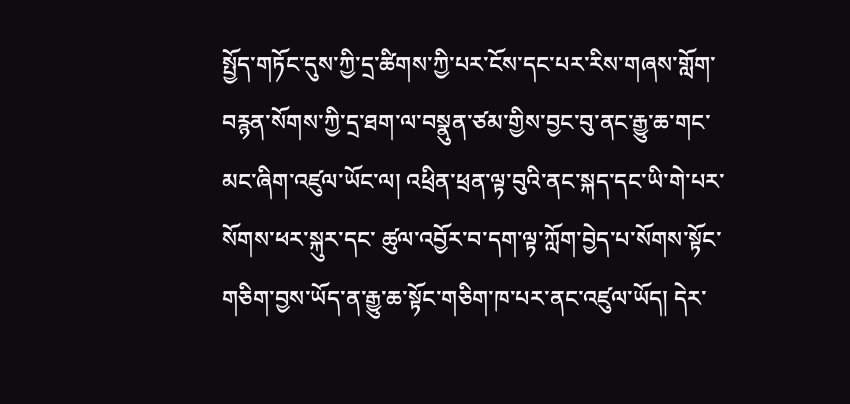སྤྱོད་གཏོང་དུས་ཀྱི་དྲ་ཚིགས་ཀྱི་པར་ངོས་དང་པར་རིས་གཞས་གློག་བརྙན་སོགས་ཀྱི་དྲ་ཐག་ལ་བསྣུན་ཙམ་གྱིས་བྱང་བུ་ནང་རྒྱུ་ཆ་གང་མང་ཞིག་འཛུལ་ཡོང་ལ། འཕྲིན་ཕྲན་ལྟ་བུའི་ནང་སྐད་དང་ཡི་གེ་པར་སོགས་ཕར་སྐུར་དང་ ཚུལ་འབྱོར་བ་དག་ལྟ་ཀློག་བྱེད་པ་སོགས་སྟོང་གཅིག་བྱས་ཡོད་ན་རྒྱུ་ཆ་སྟོང་གཅིག་ཁ་པར་ནང་འཛུལ་ཡོད། དེར་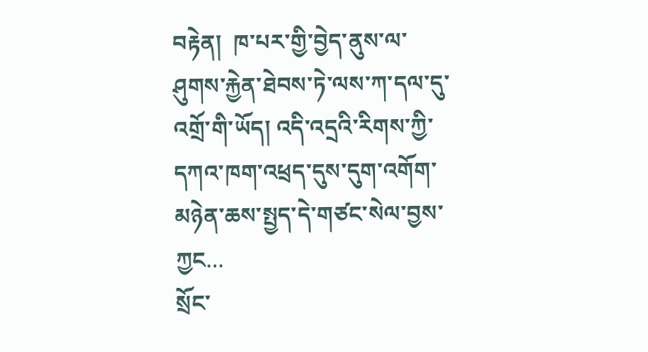བརྟེན།  ཁ་པར་གྱི་བྱེད་ནུས་ལ་ཤུགས་རྐྱེན་ཐེབས་ཏེ་ལས་ཀ་དལ་དུ་འགྲོ་གི་ཡོད། འདི་འདྲའི་རིགས་ཀྱི་དཀའ་ཁག་འཕྲད་དུས་དུག་འགོག་མཉེན་ཆས་སྤྱད་དེ་གཙང་སེལ་བྱས་ཀྱང...
སྲོང་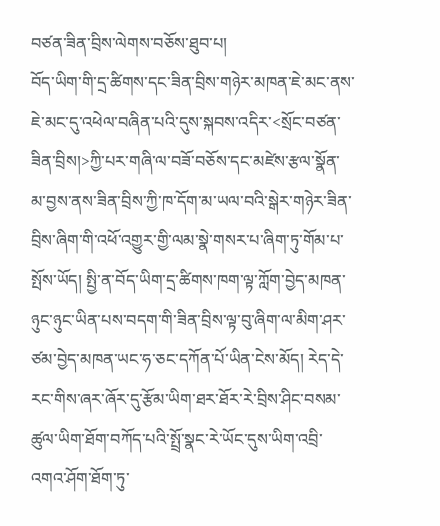བཙན་ཟིན་བྲིས་ལེགས་བཅོས་ཐུབ་པ།
བོད་ཡིག་གི་དྲ་ཚིགས་དང་ཟིན་བྲིས་གཉེར་མཁན་ཇེ་མང་ནས་ཇེ་མང་དུ་འཕེལ་བཞིན་པའི་དུས་སྐབས་འདིར་<སྲོང་བཙན་ཟིན་བྲིས།>ཀྱི་པར་གཞི་ལ་བཟོ་བཅོས་དང་མཛེས་རྩལ་སྣོན་མ་བྱས་ནས་ཟིན་བྲིས་ཀྱི་ཁ་དོག་མ་ཡལ་བའི་སྒེར་གཉེར་ཟིན་བྲིས་ཞིག་གི་འཕོ་འགྱུར་གྱི་ལམ་སྣེ་གསར་པ་ཞིག་ཏུ་གོམ་པ་སྤོས་ཡོད། སྤྱི་ན་བོད་ཡིག་དྲ་ཚིགས་ཁག་ལྟ་ཀློག་བྱེད་མཁན་ཉུང་ཉུང་ཡིན་པས་བདག་གི་ཟིན་བྲིས་ལྟ་བུ་ཞིག་ལ་མིག་ཤར་ཙམ་བྱེད་མཁན་ཡང་ཧ་ཅང་དཀོན་པོ་ཡིན་ངེས་མོད། རེད་དེ་རང་གིས་ཞར་ཞོར་དུ་རྩོམ་ཡིག་ཐར་ཐོར་རེ་བྲིས་ཤིང་བསམ་ཚུལ་ཡིག་ཐོག་བཀོད་པའི་སྤྲོ་སྣང་རེ་ཡོང་དུས་ཡིག་འབྲི་འགའ་ཤོག་ཐོག་ཏུ་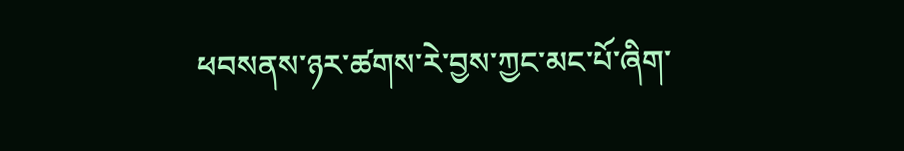ཕབསནས་ཉར་ཚགས་རེ་བྱས་ཀྱང་མང་པོ་ཞིག་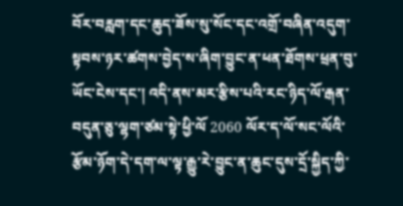བོར་བརླག་དང་ཆུད་ཟོས་སུ་སོང་དང་འགྲོ་བཞིན་འདུག་སྟབས་ཉར་ཚགས་བྱེད་ས་ཞིག་བྱུང་ན་ཕན་ཐོགས་ཕྲན་བུ་ཡོང་ངེས་དང་། འདི་ནས་མར་རྩིས་པའི་རང་ཉིད་ལོ་རྒན་བདུན་ཅུ་ལྷག་ཙམ་སྟེ་ཕྱི་ལོ 2060 ལོར་ད་ལོ་སང་ལོའི་རྩོམ་ཉོག་དེ་དག་ལ་ལྟ་རྒྱུ་རེ་བྱུང་ན་ཆུང་དུས་དྲོ་སྐྱིད་ཀྱི་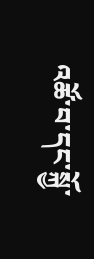འཚོ་བ་དང་སྐྱོ་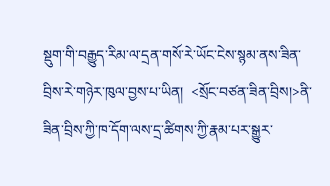སྡུག་གི་བརྒྱུད་རིམ་ལ་དྲན་གསོ་རེ་ཡོང་ངེས་སྙམ་ནས་ཟིན་བྲིས་རེ་གཉེར་ཁུལ་བྱས་པ་ཡིན།  <སྲོང་བཙན་ཟིན་བྲིས།>ནི་ཟིན་བྲིས་ཀྱི་ཁ་དོག་ལས་དྲ་ཚིགས་ཀྱི་རྣམ་པར་སྒྱུར་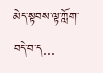མེད་སྟབས་ལྟ་ཀློག་བདེ་བ་ད...